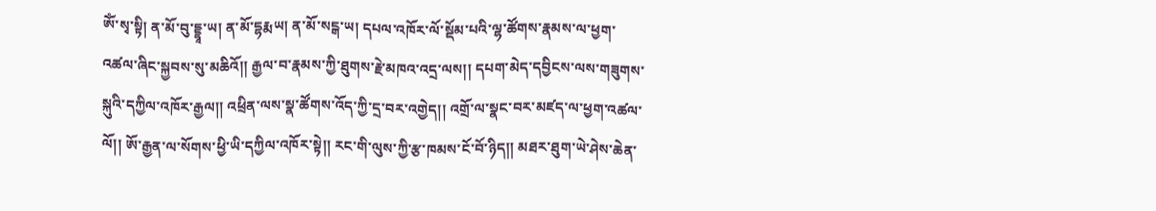ཨོཾ་སྭ་སྟི། ན་མོ་བུ་དྡྷཱ་ཡ། ན་མོ་དྷརྨཡ། ན་མོ་སངྒ་ཡ། དཔལ་འཁོར་ལོ་སྡོམ་པའི་ལྷ་ཚོགས་རྣམས་ལ་ཕྱག་འཚལ་ཞིང་སྐྱབས་སུ་མཆིའོ།། རྒྱལ་བ་རྣམས་ཀྱི་ཐུགས་རྗེ་མཁའ་འདྲ་ལས།། དཔག་མེད་དབྱིངས་ལས་གཟུགས་སྐུའི་དཀྱིལ་འཁོར་རྒྱལ།། འཕྲིན་ལས་སྣ་ཚོགས་འོད་ཀྱི་དྲ་བར་འགྱེད།། འགྲོ་ལ་སྣང་བར་མཛད་ལ་ཕྱག་འཚལ་ལོ།། ཨོ་རྒྱན་ལ་སོགས་ཕྱི་ཡི་དཀྱིལ་འཁོར་སྟེ།། རང་གི་ལུས་ཀྱི་རྩ་ཁམས་ངོ་བོ་ཉིད།། མཐར་ཐུག་ཡེ་ཤེས་ཆེན་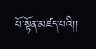པོ་སྟོན་མཛད་པའི།།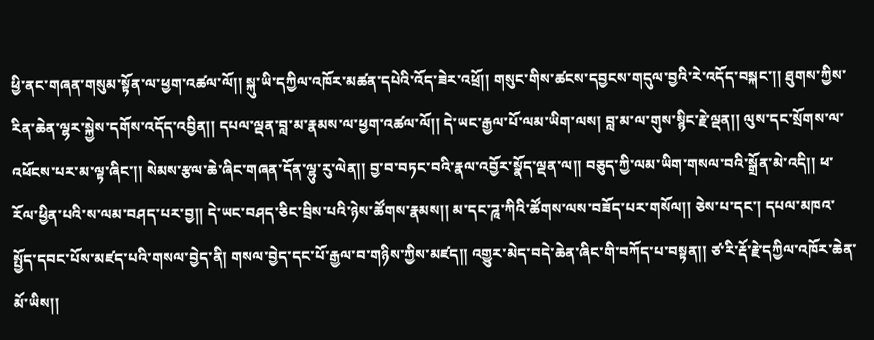ཕྱི་ནང་གཞན་གསུམ་སྟོན་ལ་ཕྱག་འཚལ་ལོ།། སྐུ་ཡི་དཀྱིལ་འཁོར་མཚན་དཔེའི་འོད་ཟེར་འཕྲོ།། གསུང་གིས་ཚངས་དབྱངས་གདུལ་བྱའི་རེ་འདོད་བསྐང་།། ཐུགས་ཀྱིས་རིན་ཆེན་ལྷར་སྐྱེས་དགོས་འདོད་འབྱིན།། དཔལ་ལྡན་བླ་མ་རྣམས་ལ་ཕྱག་འཚལ་ལོ།། དེ་ཡང་རྒྱལ་པོ་ལམ་ཡིག་ལས། བླ་མ་ལ་གུས་སྙིང་རྗེ་ལྡན།། ལུས་དང་སྲོགས་ལ་འཕོངས་པར་མ་ལྟ་ཞིང་།། སེམས་རྩལ་ཆེ་ཞིང་གཞན་དོན་ལྷུ་རུ་ལེན།། བྱ་བ་བཏང་བའི་རྣལ་འབྱོར་སྣོད་ལྡན་ལ།། བཅུད་ཀྱི་ལམ་ཡིག་གསལ་བའི་སྒྲོན་མེ་འདི།། ཕ་རོལ་ཕྱིན་པའི་ས་ལམ་བཤད་པར་བྱ།། དེ་ཡང་བཤད་ཅིང་བྲིས་པའི་ཉེས་ཚོགས་རྣམས།། མ་དང་ཌཱ་ཀིའི་ཚོགས་ལས་བཟོད་པར་གསོལ།། ཅེས་པ་དང་། དཔལ་མཁའ་སྤྱོད་དབང་པོས་མཛད་པའི་གསལ་བྱེད་ནི། གསལ་བྱེད་དང་པོ་རྒྱལ་བ་གཉིས་ཀྱིས་མཛད།། འགྱུར་མེད་བདེ་ཆེན་ཞིང་གི་བཀོད་པ་བསྟན།། ཙ་རི་རྡོ་རྗེ་དཀྱིལ་འཁོར་ཆེན་མོ་ཡིས།།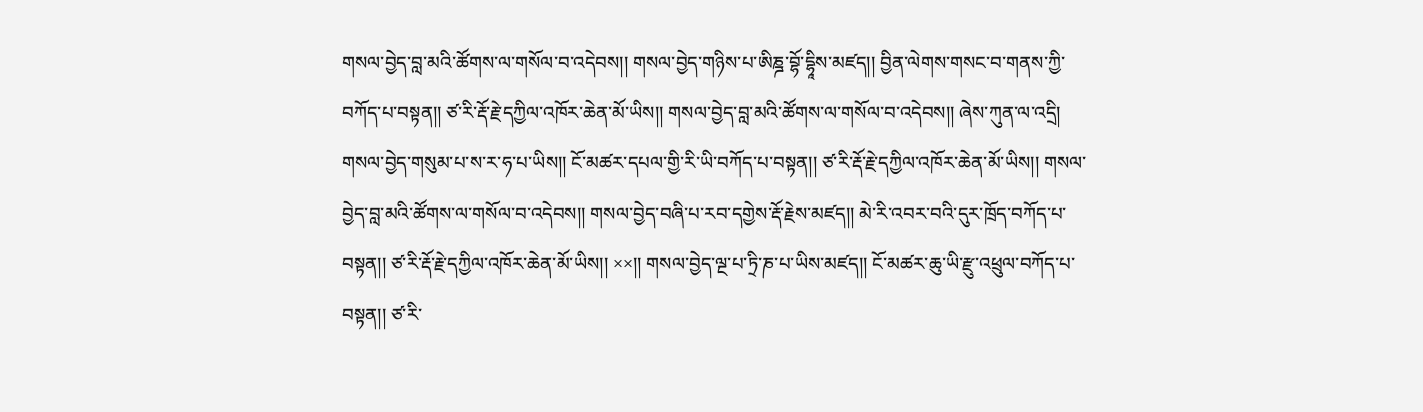གསལ་བྱེད་བླ་མའི་ཚོགས་ལ་གསོལ་བ་འདེབས།། གསལ་བྱེད་གཉིས་པ་ཨིཎྜ་བྷོ་དྷཱིས་མཛད།། བྱིན་ལེགས་གསང་བ་གནས་ཀྱི་བཀོད་པ་བསྟན།། ཙ་རི་རྡོ་རྗེ་དཀྱིལ་འཁོར་ཆེན་མོ་ཡིས།། གསལ་བྱེད་བླ་མའི་ཚོགས་ལ་གསོལ་བ་འདེབས།། ཞེས་ཀུན་ལ་འདྲི། གསལ་བྱེད་གསུམ་པ་ས་ར་ཧ་པ་ཡིས།། ངོ་མཚར་དཔལ་གྱི་རི་ཡི་བཀོད་པ་བསྟན།། ཙ་རི་རྡོ་རྗེ་དཀྱིལ་འཁོར་ཆེན་མོ་ཡིས།། གསལ་བྱེད་བླ་མའི་ཚོགས་ལ་གསོལ་བ་འདེབས།། གསལ་བྱེད་བཞི་པ་རབ་དགྱེས་རྡོ་རྗེས་མཛད།། མེ་རི་འབར་བའི་དུར་ཁྲོད་བཀོད་པ་བསྟན།། ཙ་རི་རྡོ་རྗེ་དཀྱིལ་འཁོར་ཆེན་མོ་ཡིས།། ××།། གསལ་བྱེད་ལྔ་པ་ཏྲི་ཎ་པ་ཡིས་མཛད།། ངོ་མཚར་ཆུ་ཡི་རྫུ་འཕྲུལ་བཀོད་པ་བསྟན།། ཙ་རི་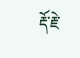རྡོ་རྗེ་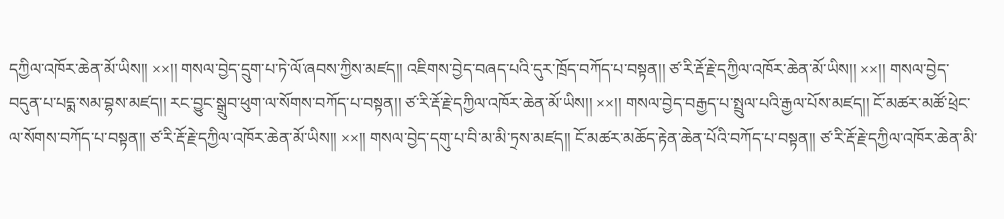དཀྱིལ་འཁོར་ཆེན་མོ་ཡིས།། ××།། གསལ་བྱེད་དྲུག་པ་ཏེ་ལོ་ཞབས་ཀྱིས་མཛད།། འཇིགས་བྱེད་བཞད་པའི་དུར་ཁྲོད་བཀོད་པ་བསྟན།། ཙ་རི་རྡོ་རྗེ་དཀྱིལ་འཁོར་ཆེན་མོ་ཡིས།། ××།། གསལ་བྱེད་བདུན་པ་པདྨ་སམ་བྷས་མཛད།། རང་བྱུང་སྒྲུབ་ཕུག་ལ་སོགས་བཀོད་པ་བསྟན།། ཙ་རི་རྡོ་རྗེ་དཀྱིལ་འཁོར་ཆེན་མོ་ཡིས།། ××།། གསལ་བྱེད་བརྒྱད་པ་སྤྲུལ་པའི་རྒྱལ་པོས་མཛད།། ངོ་མཚར་མཚོ་ཕྲེང་ལ་སོགས་བཀོད་པ་བསྟན།། ཙ་རི་རྡོ་རྗེ་དཀྱིལ་འཁོར་ཆེན་མོ་ཡིས།། ××།། གསལ་བྱེད་དགུ་པ་བི་མ་མི་ཏྲས་མཛད།། ངོ་མཚར་མཆོད་རྟེན་ཆེན་པོའི་བཀོད་པ་བསྟན།། ཙ་རི་རྡོ་རྗེ་དཀྱིལ་འཁོར་ཆེན་མི་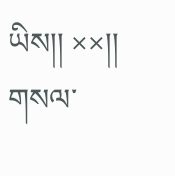ཡིས།། ××།། གསལ་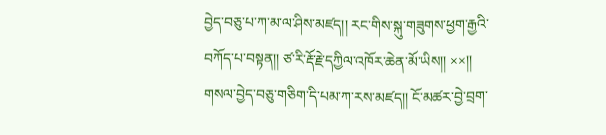བྱེད་བཅུ་པ་ཀ་མ་ལ་ཤིས་མཛད།། རང་གིས་སྐུ་གཟུགས་ཕྱག་རྒྱའི་བཀོད་པ་བསྟན།། ཙ་རི་རྡོ་རྗེ་དཀྱིལ་འཁོར་ཆེན་མོ་ཡིས།། ××།། གསལ་བྱེད་བཅུ་གཅིག་དི་པམ་ཀ་རས་མཛད།། ངོ་མཚར་བྱེ་བྲག་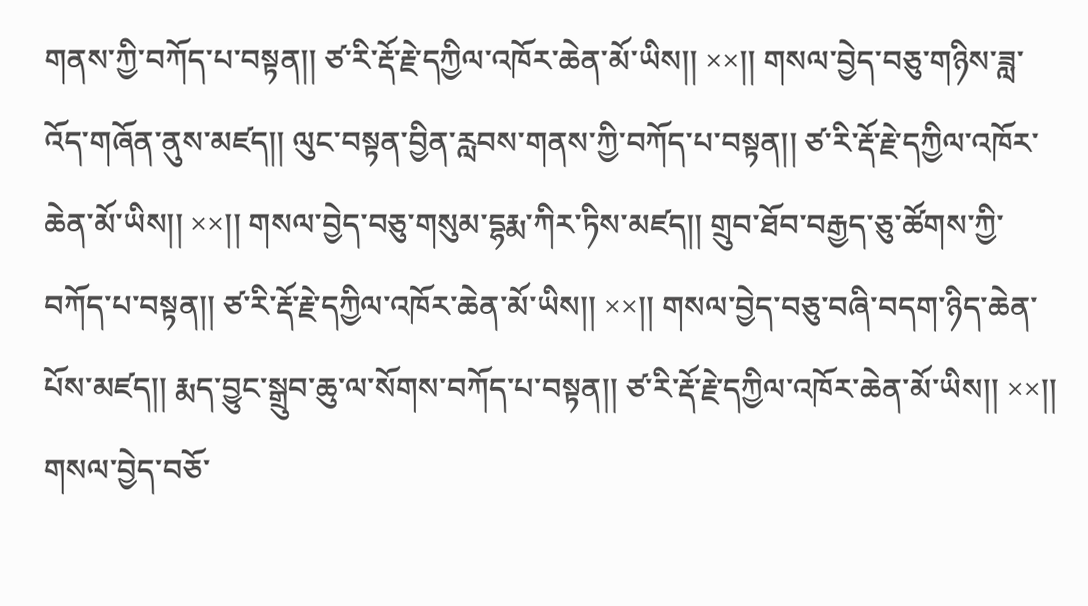གནས་ཀྱི་བཀོད་པ་བསྟན།། ཙ་རི་རྡོ་རྗེ་དཀྱིལ་འཁོར་ཆེན་མོ་ཡིས།། ××།། གསལ་བྱེད་བཅུ་གཉིས་ཟླ་འོད་གཞོན་ནུས་མཛད།། ལུང་བསྟན་བྱིན་རླབས་གནས་ཀྱི་བཀོད་པ་བསྟན།། ཙ་རི་རྡོ་རྗེ་དཀྱིལ་འཁོར་ཆེན་མོ་ཡིས།། ××།། གསལ་བྱེད་བཅུ་གསུམ་དྷརྨ་ཀིར་ཏིས་མཛད།། གྲུབ་ཐོབ་བརྒྱད་ཅུ་ཚོགས་ཀྱི་བཀོད་པ་བསྟན།། ཙ་རི་རྡོ་རྗེ་དཀྱིལ་འཁོར་ཆེན་མོ་ཡིས།། ××།། གསལ་བྱེད་བཅུ་བཞི་བདག་ཉིད་ཆེན་པོས་མཛད།། རྨད་བྱུང་སྒྲུབ་ཆུ་ལ་སོགས་བཀོད་པ་བསྟན།། ཙ་རི་རྡོ་རྗེ་དཀྱིལ་འཁོར་ཆེན་མོ་ཡིས།། ××།། གསལ་བྱེད་བཅོ་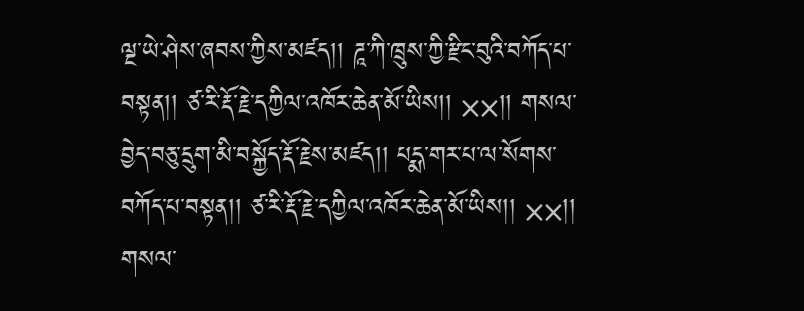ལྔ་ཡེ་ཤེས་ཞབས་ཀྱིས་མཛད།། ཌཱ་ཀི་ཁྲུས་ཀྱི་རྫིང་བུའི་བཀོད་པ་བསྟན།། ཙ་རི་རྡོ་རྗེ་དཀྱིལ་འཁོར་ཆེན་མོ་ཡིས།། ××།། གསལ་བྱེད་བཅུ་དྲུག་མི་བསྐྱོད་རྡོ་རྗེས་མཛད།། པདྨ་གར་པ་ལ་སོགས་བཀོད་པ་བསྟན།། ཙ་རི་རྡོ་རྗེ་དཀྱིལ་འཁོར་ཆེན་མོ་ཡིས།། ××།། གསལ་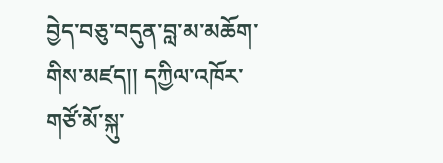བྱེད་བཅུ་བདུན་བླ་མ་མཆོག་གིས་མཛད།། དཀྱིལ་འཁོར་གཙོ་མོ་སྐུ་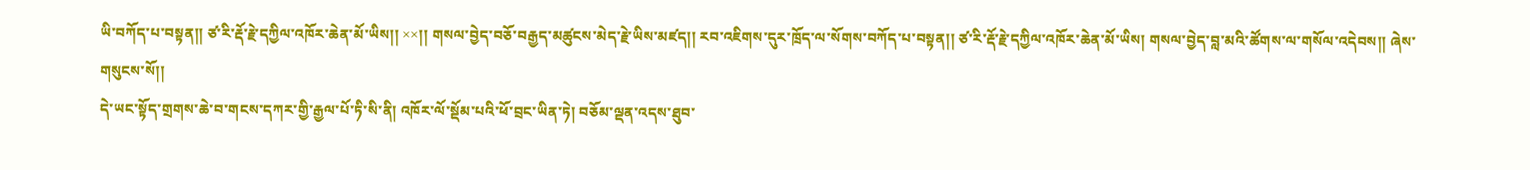ཡི་བཀོད་པ་བསྟན།། ཙ་རི་རྡོ་རྗེ་དཀྱིལ་འཁོར་ཆེན་མོ་ཡིས།། ××།། གསལ་བྱེད་བཅོ་བརྒྱད་མཚུངས་མེད་རྗེ་ཡིས་མཛད།། རབ་འཇིགས་དུར་ཁྲོད་ལ་སོགས་བཀོད་པ་བསྟན།། ཙ་རི་རྡོ་རྗེ་དཀྱིལ་འཁོར་ཆེན་མོ་ཡིས། གསལ་བྱེད་བླ་མའི་ཚོགས་ལ་གསོལ་འདེབས།། ཞེས་གསུངས་སོ།།
དེ་ཡང་སྟོད་གྲགས་ཆེ་བ་གངས་དཀར་གྱི་རྒྱལ་པོ་ཏི་སི་ནི། འཁོར་ལོ་སྡོམ་པའི་ཕོ་བྲང་ཡིན་ཏེ། བཅོམ་ལྡན་འདས་ཐུབ་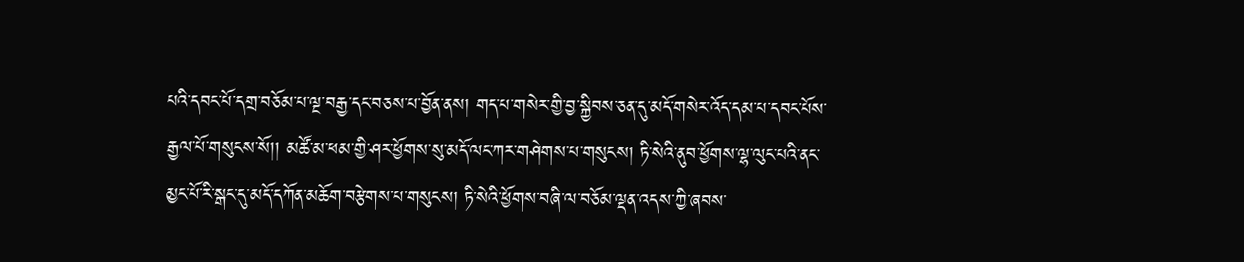པའི་དབང་པོ་དགྲ་བཅོམ་པ་ལྔ་བརྒྱ་དང་བཅས་པ་བྱོན་ནས། གད་པ་གསེར་གྱི་བྱ་སྐྱིབས་ཅན་དུ་མདོ་གསེར་འོད་དམ་པ་དབང་པོས་རྒྱལ་པོ་གསུངས་སོ།། མཚོ་མ་ཕམ་གྱི་ཤར་ཕྱོགས་སུ་མདོ་ལང་ཀར་གཤེགས་པ་གསུངས། ཏི་སེའི་ནུབ་ཕྱོགས་ལྷ་ལུང་པའི་ནང་མྱང་པོ་རི་སྒང་དུ་མདོ་དཀོན་མཆོག་བརྩེགས་པ་གསུངས། ཏི་སེའི་ཕྱོགས་བཞི་ལ་བཅོམ་ལྡན་འདས་ཀྱི་ཞབས་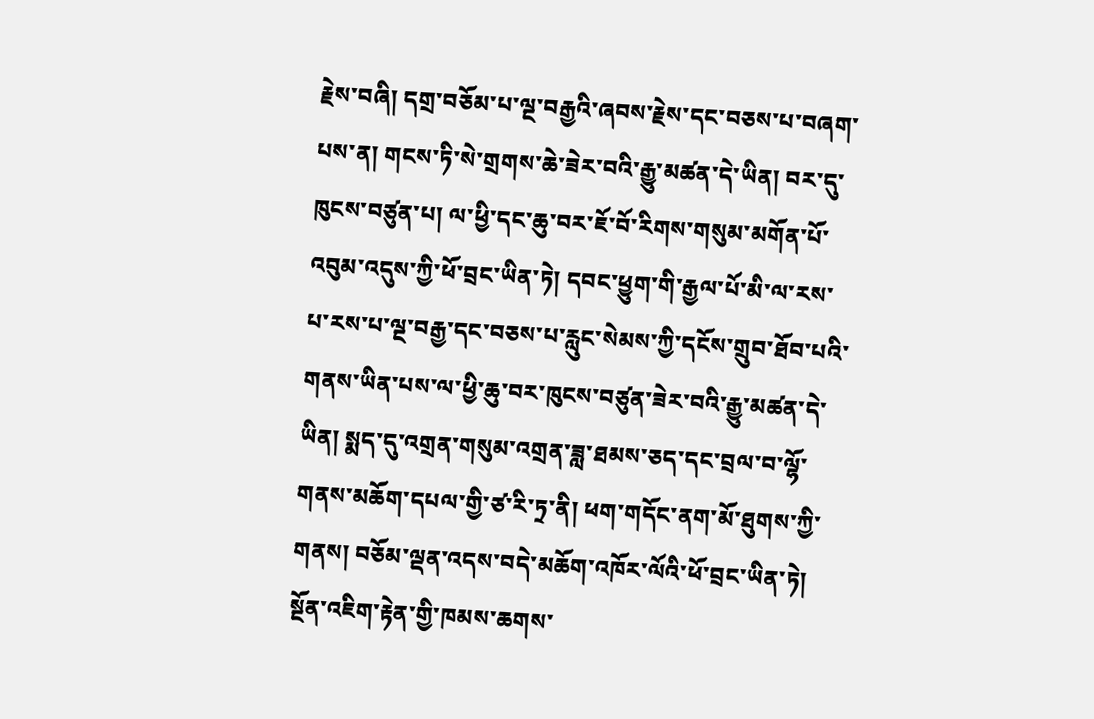རྗེས་བཞི། དགྲ་བཅོམ་པ་ལྔ་བརྒྱའི་ཞབས་རྗེས་དང་བཅས་པ་བཞག་པས་ན། གངས་ཏི་སེ་གྲགས་ཆེ་ཟེར་བའི་རྒྱུ་མཚན་དེ་ཡིན། བར་དུ་ཁུངས་བཙུན་པ། ལ་ཕྱི་དང་ཆུ་བར་ཇོ་བོ་རིགས་གསུམ་མགོན་པོ་འབུམ་འདུས་ཀྱི་ཕོ་བྲང་ཡིན་ཏེ། དབང་ཕྱུག་གི་རྒྱལ་པོ་མི་ལ་རས་པ་རས་པ་ལྔ་བརྒྱ་དང་བཅས་པ་རླུང་སེམས་ཀྱི་དངོས་གྲུབ་ཐོབ་པའི་གནས་ཡིན་པས་ལ་ཕྱི་ཆུ་བར་ཁུངས་བཙུན་ཟེར་བའི་རྒྱུ་མཚན་དེ་ཡིན། སྨད་དུ་འགྲན་གསུམ་འགྲན་ཟླ་ཐམས་ཅད་དང་བྲལ་བ་ལྷོ་གནས་མཆོག་དཔལ་གྱི་ཙ་རི་ཏྲ་ནི། ཕག་གདོང་ནག་མོ་ཐུགས་ཀྱི་གནས། བཅོམ་ལྡན་འདས་བདེ་མཆོག་འཁོར་ལོའི་ཕོ་བྲང་ཡིན་ཏེ། སྔོན་འཇིག་རྟེན་གྱི་ཁམས་ཆགས་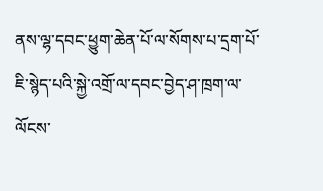ནས་ལྷ་དབང་ཕྱུག་ཆེན་པོ་ལ་སོགས་པ་དྲག་པོ་ཇི་སྙེད་པའི་སྐྱེ་འགྲོ་ལ་དབང་བྱེད་ཤ་ཁྲག་ལ་ལོངས་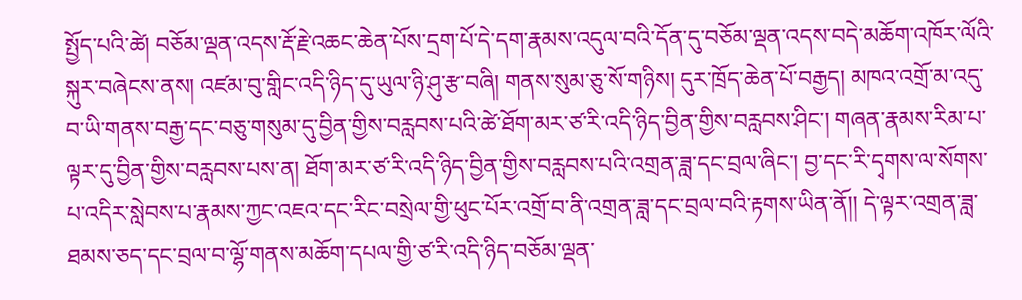སྤྱོད་པའི་ཚེ། བཅོམ་ལྡན་འདས་རྡོ་རྗེ་འཆང་ཆེན་པོས་དྲག་པོ་དེ་དག་རྣམས་འདུལ་བའི་དོན་དུ་བཅོམ་ལྡན་འདས་བདེ་མཆོག་འཁོར་ལོའི་སྐུར་བཞེངས་ནས། འཛམ་བུ་གླིང་འདི་ཉིད་དུ་ཡུལ་ཉི་ཤུ་རྩ་བཞི། གནས་སུམ་ཅུ་སོ་གཉིས། དུར་ཁྲོད་ཆེན་པོ་བརྒྱད། མཁའ་འགྲོ་མ་འདུ་བ་ཡི་གནས་བརྒྱ་དང་བཅུ་གསུམ་དུ་བྱིན་གྱིས་བརླབས་པའི་ཚེ་ཐོག་མར་ཙ་རི་འདི་ཉིད་བྱིན་གྱིས་བརླབས་ཤིང་། གཞན་རྣམས་རིམ་པ་ལྟར་དུ་བྱིན་གྱིས་བརླབས་པས་ན། ཐོག་མར་ཙ་རི་འདི་ཉིད་བྱིན་གྱིས་བརླབས་པའི་འགྲན་ཟླ་དང་བྲལ་ཞིང་། བྱ་དང་རི་དྭགས་ལ་སོགས་པ་འདིར་སླེབས་པ་རྣམས་ཀྱང་འཇའ་དང་རིང་བསྲེལ་གྱི་ཕུང་པོར་འགྲོ་བ་ནི་འགྲན་ཟླ་དང་བྲལ་བའི་རྟགས་ཡིན་ནོ།། དེ་ལྟར་འགྲན་ཟླ་ཐམས་ཅད་དང་བྲལ་བ་ལྷོ་གནས་མཆོག་དཔལ་གྱི་ཙ་རི་འདི་ཉིད་བཅོམ་ལྡན་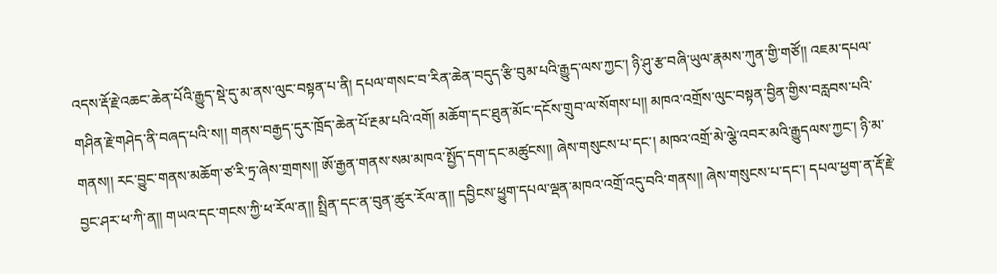འདས་རྡོ་རྗེ་འཆང་ཆེན་པོའི་རྒྱུད་སྡེ་དུ་མ་ནས་ལུང་བསྟན་པ་ནི། དཔལ་གསང་བ་རིན་ཆེན་བདུད་རྩི་བུམ་པའི་རྒྱུད་ལས་ཀྱང་། ཉི་ཤུ་རྩ་བཞི་ཡུལ་རྣམས་ཀུན་གྱི་གཙོ།། འཇམ་དཔལ་གཤིན་རྗེ་གཤེད་ནི་བཞད་པའི་ས།། གནས་བརྒྱད་དུར་ཁྲོད་ཆེན་པོ་རྔམ་པའི་འགོ། མཆོག་དང་ཐུན་མོང་དངོས་གྲུབ་ལ་སོགས་པ།། མཁའ་འགྲོས་ལུང་བསྟན་བྱིན་གྱིས་བརླབས་པའི་གནས།། རང་བྱུང་གནས་མཆོག་ཙ་རི་ཏྲ་ཞེས་གྲགས།། ཨོ་རྒྱན་གནས་སམ་མཁའ་སྤྱོད་དག་དང་མཚུངས།། ཞེས་གསུངས་པ་དང་། མཁའ་འགྲོ་མེ་ལྕེ་འབར་མའི་རྒྱུདལས་ཀྱང་། ཉི་མ་བྱང་ཤར་ཕ་ཀི་ན།། གཡའ་དང་གངས་ཀྱི་ཕ་རོལ་ན།། སྤྲིན་དང་ན་བུན་ཚུར་རོལ་ན།། དབྱིངས་ཕྱུག་དཔལ་ལྡན་མཁའ་འགྲོ་འདུ་བའི་གནས།། ཞེས་གསུངས་པ་དང་། དཔལ་ཕྱག་ན་རྡོ་རྗེ་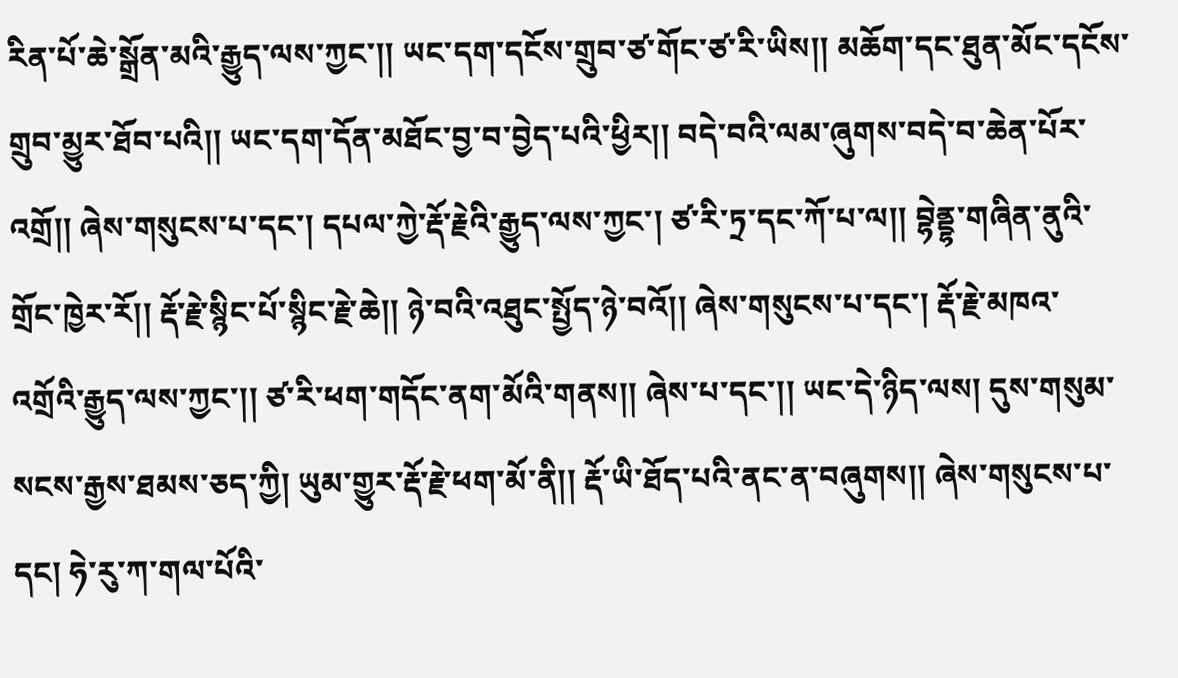རིན་པོ་ཆེ་སྒྲོན་མའི་རྒྱུད་ལས་ཀྱང་།། ཡང་དག་དངོས་གྲུབ་ཙ་གོང་ཙ་རི་ཡིས།། མཆོག་དང་ཐུན་མོང་དངོས་གྲུབ་མྱུར་ཐོབ་པའི།། ཡང་དག་དོན་མཐོང་བྱ་བ་བྱེད་པའི་ཕྱིར།། བདེ་བའི་ལམ་ཞུགས་བདེ་བ་ཆེན་པོར་འགྲོ།། ཞེས་གསུངས་པ་དང་། དཔལ་ཀྱེ་རྡོ་རྗེའི་རྒྱུད་ལས་ཀྱང་། ཙ་རི་ཏྲ་དང་ཀོ་པ་ལ།། བྷེནྡྷ་གཞིན་ནུའི་གྲོང་ཁྱེར་རོ།། རྡོ་རྗེ་སྙིང་པོ་སྙིང་རྗེ་ཆེ།། ཉེ་བའི་འཐུང་སྤྱོད་ཉེ་བའོ།། ཞེས་གསུངས་པ་དང་། རྡོ་རྗེ་མཁའ་འགྲོའི་རྒྱུད་ལས་ཀྱང་།། ཙ་རི་ཕག་གདོང་ནག་མོའི་གནས།། ཞེས་པ་དང་།། ཡང་དེ་ཉིད་ལས། དུས་གསུམ་སངས་རྒྱས་ཐམས་ཅད་ཀྱི། ཡུམ་གྱུར་རྡོ་རྗེ་ཕག་མོ་ནི།། རྡོ་ཡི་ཐོད་པའི་ནང་ན་བཞུགས།། ཞེས་གསུངས་པ་དང། ཧེ་རུ་ཀ་གལ་པོའི་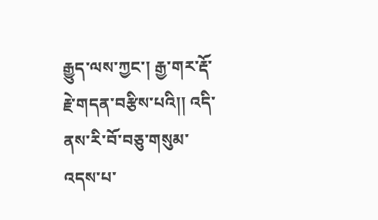རྒྱུད་ལས་ཀྱང་། རྒྱ་གར་རྡོ་རྗེ་གདན་བརྩིས་པའི།། འདི་ནས་རི་བོ་བཅུ་གསུམ་འདས་པ་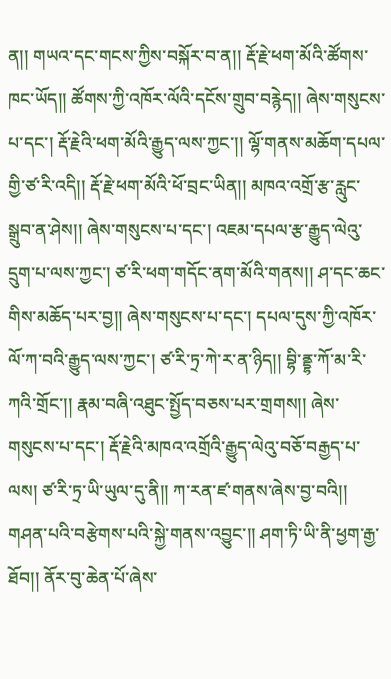ན།། གཡའ་དང་གངས་ཀྱིས་བསྐོར་བ་ན།། རྡོ་རྗེ་ཕག་མོའི་ཚོགས་ཁང་ཡོད།། ཚོགས་ཀྱི་འཁོར་ལོའི་དངོས་གྲུབ་བརྙེད།། ཞེས་གསུངས་པ་དང་། རྡོ་རྗེའི་ཕག་མོའི་རྒྱུད་ལས་ཀྱང་།། ལྷོ་གནས་མཆོག་དཔལ་གྱི་ཙ་རི་འདི།། རྡོ་རྗེ་ཕག་མོའི་ཕོ་བྲང་ཡིན།། མཁའ་འགྲོ་རྩ་རླུང་སྒྲུབ་ན་ཤེས།། ཞེས་གསུངས་པ་དང་། འཇམ་དཔལ་རྩ་རྒྱུད་ལེའུ་དྲུག་པ་ལས་ཀྱང་། ཙ་རི་ཕག་གདོང་ནག་མོའི་གནས།། ཤ་དང་ཆང་གིས་མཆོད་པར་བྱ།། ཞེས་གསུངས་པ་དང་། དཔལ་དུས་ཀྱི་འཁོར་ལོ་ཀ་བའི་རྒྱུད་ལས་ཀྱང་། ཙ་རི་ཏྲ་ཀེ་ར་ན་ཉིད།། བྷི་ནྡྷ་ཀོ་མ་རི་ཀའི་གྲོང་།། རྣམ་བཞི་འཐུང་སྤྱོད་བཅས་པར་གྲགས།། ཞེས་གསུངས་པ་དང་། རྡོ་རྗེའི་མཁའ་འགྲོའི་རྒྱུད་ལེའུ་བཅོ་བརྒྱད་པ་ལས། ཙ་རི་ཏྲ་ཡི་ཡུལ་དུ་ནི།། ཀ་རན་ཛ་གནས་ཞེས་བྱ་བའི།། གཤན་པའི་བརྩེགས་པའི་སྐྱེ་གནས་འབྱུང་།། ཤག་ཏི་ཡི་ནི་ཕྱག་རྒྱ་ཐོབ།། ནོར་བུ་ཆེན་པོ་ཞེས་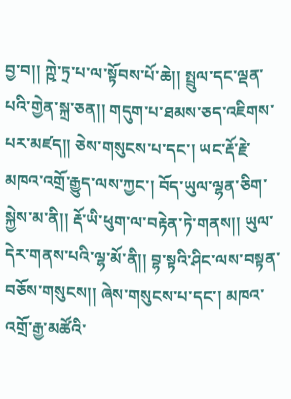བྱ་བ།། ཀྵེ་ཏྲ་པ་ལ་སྟོབས་པོ་ཆེ།། སྤྲུལ་དང་ལྡན་པའི་གྱེན་སྐྲ་ཅན།། གདུག་པ་ཐམས་ཅད་འཇིགས་པར་མཛད།། ཅེས་གསུངས་པ་དང་། ཡང་རྡོ་རྗེ་མཁའ་འགྲོ་རྒྱུད་ལས་ཀྱང་། བོད་ཡུལ་ལྷན་ཅིག་སྐྱེས་མ་ནི།། རྡོ་ཡི་ཕུག་ལ་བརྟེན་ཏེ་གནས།། ཡུལ་དེར་གནས་པའི་ལྷ་མོ་ནི།། བྷ་སྟའི་ཤིང་ལས་བསྟན་བཅོས་གསུངས།། ཞེས་གསུངས་པ་དང་། མཁའ་འགྲོ་རྒྱ་མཚོའི་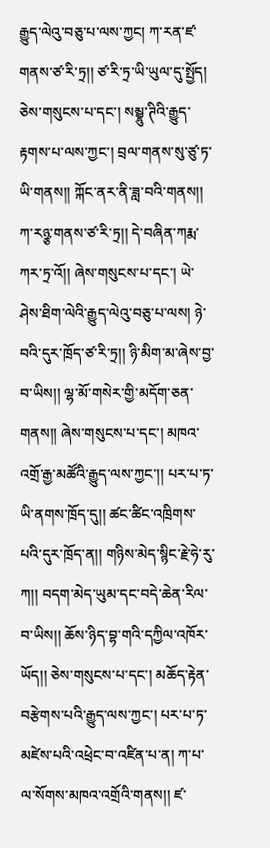རྒྱུད་ལེའུ་བཅུ་པ་ལས་ཀྱང། ཀ་རན་ཛ་གནས་ཙ་རི་ཏྲ།། ཙ་རི་ཏྲ་ཡི་ཡུལ་དུ་སྤྱོད། ཅེས་གསུངས་པ་དང་། སམྦྷུ་ཊིའི་རྒྱུད་རྟགས་པ་ལས་ཀྱང་། བྲལ་གནས་སུ་ཙུ་ཏ་ཡི་གནས།། ཀྐོང་ནར་ནི་ཟླ་བའི་གནས།། ཀ་རཉྩ་གནས་ཙ་རི་ཏྲ།། དེ་བཞིན་ཀརྨ་ཀར་ཏྲ་འོ།། ཞེས་གསུངས་པ་དང་། ཡེ་ཤེས་ཐིག་ལེའི་རྒྱུད་ལེའུ་བཅུ་པ་ལས། ཉེ་བའི་དུར་ཁྲོད་ཙ་རི་ཏྲ།། ཉི་མིག་མ་ཞེས་བྱ་བ་ཡིས།། ལྷ་མོ་གསེར་གྱི་མདོག་ཅན་གནས།། ཞེས་གསུངས་པ་དང་། མཁའ་འགྲོ་རྒྱ་མཚོའི་རྒྱུད་ལས་ཀྱང་།། པར་པ་ཏ་ཡི་ནགས་ཁྲོད་དུ།། ཚང་ཚིང་འཁྲིགས་པའི་དུར་ཁྲོད་ན།། གཉིས་མེད་སྙིང་རྗེ་ཧེ་རུ་ཀ།། བདག་མེད་ཡུམ་དང་བདེ་ཆེན་རིལ་བ་ཡིས།། ཆོས་ཉིད་བྷ་གའི་དཀྱིལ་འཁོར་ཡོད།། ཅེས་གསུངས་པ་དང་། མཆོད་རྟེན་བརྩེགས་པའི་རྒྱུད་ལས་ཀྱང་། པར་པ་ཏ་མཛེས་པའི་འཕྲེང་བ་འཛིན་པ་ན། ཀ་པ་ལ་སོགས་མཁའ་འགྲོའི་གནས།། ཛ་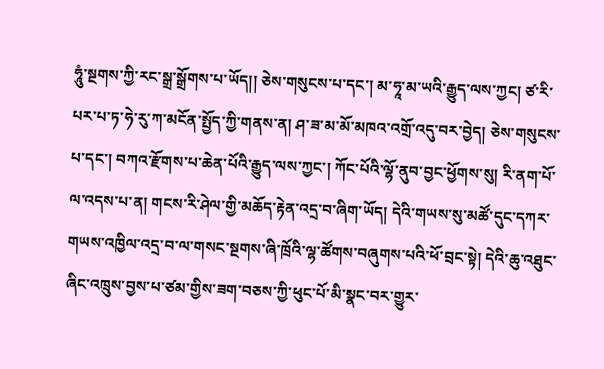ཧཱུཾ་སྔགས་ཀྱི་རང་སྒྲ་སྒྲོགས་པ་ཡོད།། ཅེས་གསུངས་པ་དང་། མ་ཧཱ་མ་ཡའི་རྒྱུད་ལས་ཀྱང། ཙ་རི་པར་པ་ཏ་ཧེ་རུ་ཀ་མངོན་སྤྱོད་ཀྱི་གནས་ན། ཤ་ཟ་མ་མོ་མཁའ་འགྲོ་འདུ་བར་བྱེད། ཅེས་གསུངས་པ་དང་། བཀའ་རྫོགས་པ་ཆེན་པོའི་རྒྱུད་ལས་ཀྱང་། ཀོང་པོའི་ལྷོ་ནུབ་བྱང་ཕྱོགས་སུ། རི་ནག་པོ་ལ་འདས་པ་ན། གངས་རི་ཤེལ་གྱི་མཆོད་རྟེན་འདྲ་བ་ཞིག་ཡོད། དེའི་གཡས་སུ་མཚོ་དུང་དཀར་གཡས་འཁྱིལ་འདྲ་བ་ལ་གསང་སྔགས་ཞི་ཁྲོའི་ལྷ་ཚོགས་བཞུགས་པའི་ཕོ་བྲང་སྟེ། དེའི་ཆུ་འཐུང་ཞིང་འཁྲུས་བྱས་པ་ཙམ་གྱིས་ཟག་བཅས་ཀྱི་ཕུང་པོ་མི་སྣང་བར་གྱུར་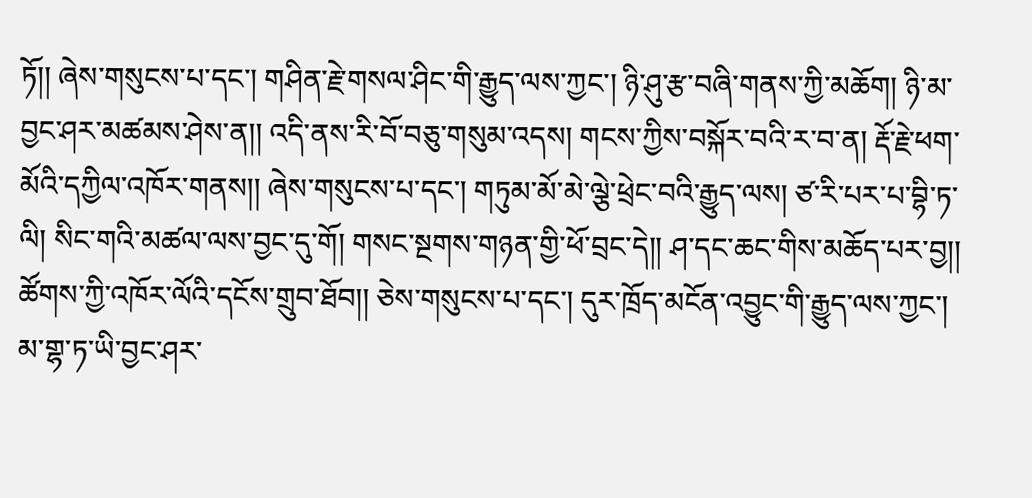ཏོ།། ཞེས་གསུངས་པ་དང་། གཤིན་རྗེ་གསལ་ཤིང་གི་རྒྱུད་ལས་ཀྱང་། ཉི་ཤུ་རྩ་བཞི་གནས་ཀྱི་མཆོག། ཉི་མ་བྱང་ཤར་མཚམས་ཤེས་ན།། འདི་ནས་རི་བོ་བཅུ་གསུམ་འདས། གངས་ཀྱིས་བསྐོར་བའི་ར་བ་ན། རྡོ་རྗེ་ཕག་མོའི་དཀྱིལ་འཁོར་གནས།། ཞེས་གསུངས་པ་དང་། གཏུམ་མོ་མེ་ལྕེ་ཕྲེང་བའི་རྒྱུད་ལས། ཙ་རི་པར་པ་བྷི་ཏ་ལི། སིང་གའི་མཚལ་ལས་བྱང་དུ་གོ། གསང་སྔགས་གཉན་གྱི་ཕོ་བྲང་དེ།། ཤ་དང་ཆང་གིས་མཆོད་པར་བྱ།། ཚོགས་ཀྱི་འཁོར་ལོའི་དངོས་གྲུབ་ཐོབ།། ཅེས་གསུངས་པ་དང་། དུར་ཁྲོད་མངོན་འབྱུང་གི་རྒྱུད་ལས་ཀྱང་། མ་གྷ་ཏ་ཡི་བྱང་ཤར་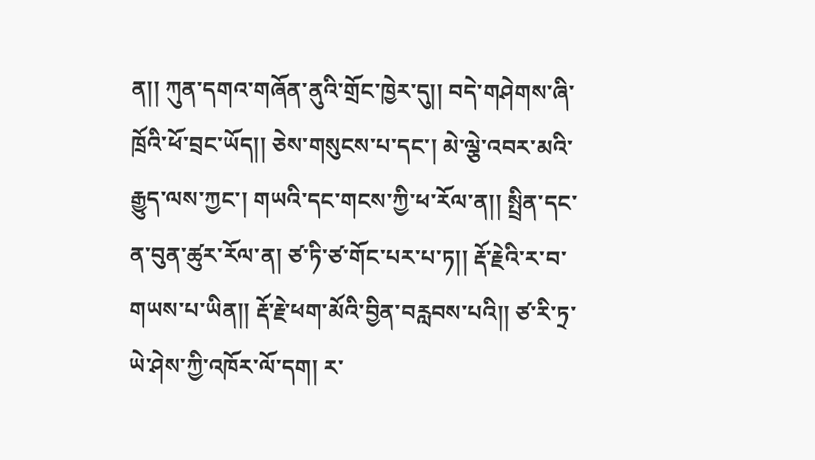ན།། ཀུན་དགའ་གཞོན་ནུའི་གྲོང་ཁྱེར་དུ།། བདེ་གཤེགས་ཞི་ཁྲོའི་ཕོ་བྲང་ཡོད།། ཅེས་གསུངས་པ་དང་། མེ་ལྕེ་འབར་མའི་རྒྱུད་ལས་ཀྱང་། གཡའི་དང་གངས་ཀྱི་ཕ་རོལ་ན།། སྤྲིན་དང་ན་བུན་ཚུར་རོལ་ན། ཙ་ཏི་ཙ་གོང་པར་པ་ཏ།། རྡོ་རྗེའི་ར་བ་གཡས་པ་ཡིན།། རྡོ་རྗེ་ཕག་མོའི་བྱིན་བརླབས་པའི།། ཙ་རི་ཏྲ་ཡེ་ཤེས་ཀྱི་འཁོར་ལོ་དག། ར་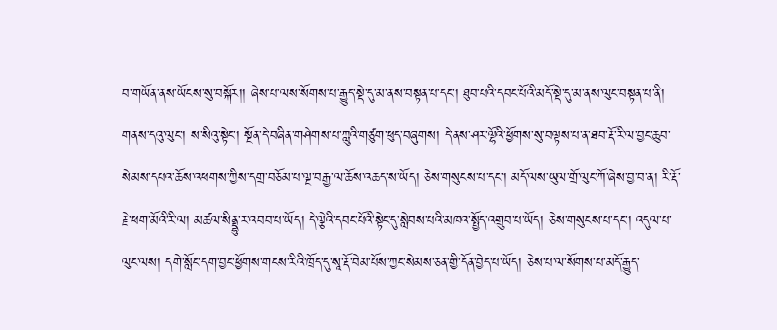བ་གཡོན་ནས་ཡོངས་སུ་བསྐོར།། ཞེས་པ་ལས་སོགས་པ་རྒྱུད་སྡེ་དུ་མ་ནས་བསྟན་པ་དང་། ཐུབ་པའི་དབང་པོའི་མདོ་སྡེ་དུ་མ་ནས་ལུང་བསྟན་པ་ནི། གནས་དའུ་ལུང་། ས་སིའུ་སྟེང་། སྔོན་དེ་བཞིན་གཤེགས་པ་ཀླུའི་གཙུག་ཕུད་བཞུགས། དེ་ནས་ཤར་ལྷོའི་ཕྱོགས་སུ་བལྟས་པ་ན་ཐབ་རྡོ་རི་ལ་བྱང་ཆུབ་སེམས་དཔའ་ཆོས་འཕགས་ཀྱིས་དགྲ་བཅོམ་པ་ལྔ་བརྒྱ་ལ་ཆོས་འཆད་ས་ཡོད། ཅེས་གསུངས་པ་དང་། མདོ་ལས་ཡུལ་གྲོ་ལུང་ཀོ་ཞེས་བྱ་བ་ན། རི་རྡོ་རྗེ་ཕག་མོའི་རི་ལ། མཚལ་སིནྡྷུ་ར་འབབ་པ་ཡོད། དེ་ལྕེའི་དབང་པོའི་སྟེང་དུ་སླེབས་པའི་མཁའ་སྤྱོད་འགྲུབ་པ་ཡོད། ཅེས་གསུངས་པ་དང་། འདུལ་པ་ལུང་ལས། དགེ་སློང་དག་བྱང་ཕྱོགས་གངས་རིའི་ཁྲོད་དུ་སཱ་རྡོ་བེམ་པོས་ཀྱང་སེམས་ཅན་གྱི་དོན་བྱེད་པ་ཡོད། ཅེས་པ་ལ་སོགས་པ་མདོ་རྒྱུད་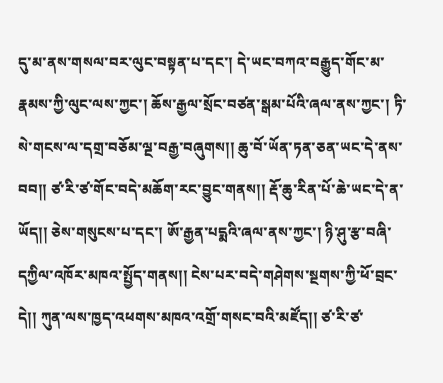དུ་མ་ནས་གསལ་བར་ལུང་བསྟན་པ་དང་། དེ་ཡང་བཀའ་བརྒྱུད་གོང་མ་རྣམས་ཀྱི་ལུང་ལས་ཀྱང་། ཆོས་རྒྱལ་སྲོང་བཙན་སྒམ་པོའི་ཞལ་ནས་ཀྱང་། ཏི་སེ་གངས་ལ་དགྲ་བཅོམ་ལྔ་བརྒྱ་བཞུགས།། ཆུ་བོ་ཡོན་ཏན་ཅན་ཡང་དེ་ནས་བབ།། ཙ་རི་ཙ་གོང་བདེ་མཆོག་རང་བྱུང་གནས།། རྡོ་ཆུ་རིན་པོ་ཆེ་ཡང་དེ་ན་ཡོད།། ཅེས་གསུངས་པ་དང་། ཨོ་རྒྱན་པདྨའི་ཞལ་ནས་ཀྱང་། ཉི་ཤུ་རྩ་བཞི་དཀྱིལ་འཁོར་མཁའ་སྤྱོད་གནས།། ངེས་པར་བདེ་གཤེགས་སྔགས་ཀྱི་ཕོ་བྲང་དེ།། ཀུན་ལས་ཁྱད་འཕགས་མཁའ་འགྲོ་གསང་བའི་མཛོད།། ཙ་རི་ཙ་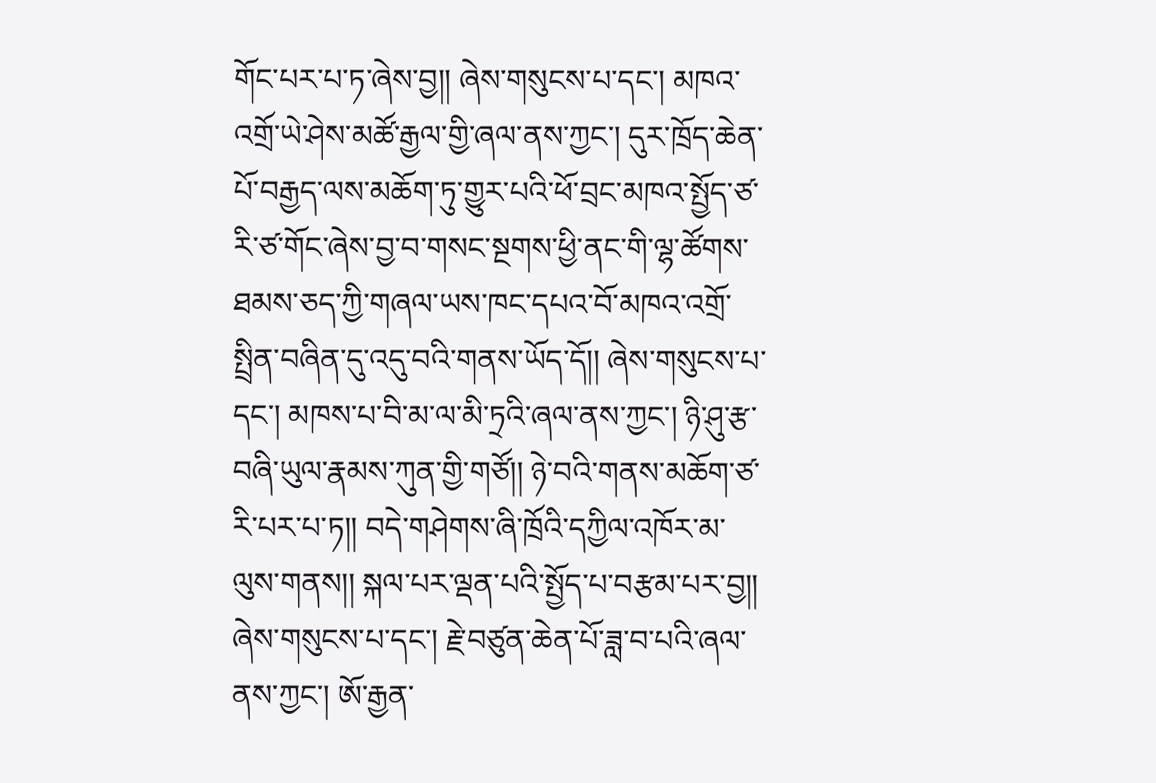གོང་པར་པ་ཏ་ཞེས་བྱ།། ཞེས་གསུངས་པ་དང་། མཁའ་འགྲོ་ཡེ་ཤེས་མཚོ་རྒྱལ་གྱི་ཞལ་ནས་ཀྱང་། དུར་ཁྲོད་ཆེན་པོ་བརྒྱད་ལས་མཆོག་ཏུ་གྱུར་པའི་ཕོ་བྲང་མཁའ་སྤྱོད་ཙ་རི་ཙ་གོང་ཞེས་བྱ་བ་གསང་སྔགས་ཕྱི་ནང་གི་ལྷ་ཚོགས་ཐམས་ཅད་ཀྱི་གཞལ་ཡས་ཁང་དཔའ་བོ་མཁའ་འགྲོ་སྤྲིན་བཞིན་དུ་འདུ་བའི་གནས་ཡོད་དོ།། ཞེས་གསུངས་པ་དང་། མཁས་པ་བི་མ་ལ་མི་ཏྲའི་ཞལ་ནས་ཀྱང་། ཉི་ཤུ་རྩ་བཞི་ཡུལ་རྣམས་ཀུན་གྱི་གཙོ།། ཉེ་བའི་གནས་མཆོག་ཙ་རི་པར་པ་ཏ།། བདེ་གཤེགས་ཞི་ཁྲོའི་དཀྱིལ་འཁོར་མ་ལུས་གནས།། སྐལ་པར་ལྡན་པའི་སྤྱོད་པ་བརྩམ་པར་བྱ།། ཞེས་གསུངས་པ་དང་། རྗེ་བཙུན་ཆེན་པོ་ཟླ་བ་པའི་ཞལ་ནས་ཀྱང་། ཨོ་རྒྱན་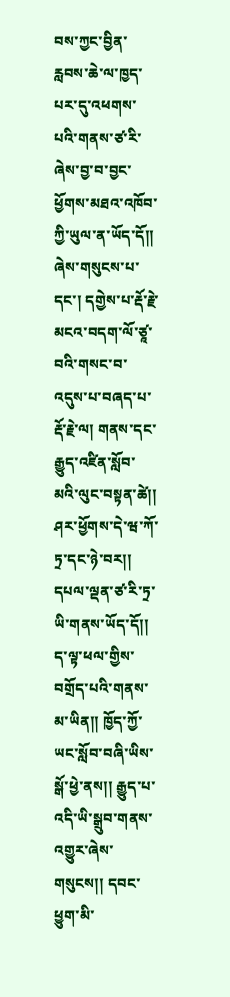བས་ཀྱང་བྱིན་རླབས་ཆེ་ལ་ཁྱད་པར་དུ་འཕགས་པའི་གནས་ཙ་རི་ཞེས་བྱ་བ་བྱང་ཕྱོགས་མཐའ་འཁོབ་ཀྱི་ཡུལ་ན་ཡོད་དོ།། ཞེས་གསུངས་པ་དང་། དགྱེས་པ་རྡོ་རྗེ་མངའ་བདག་ལོ་ཙཱ་བའི་གསང་བ་འདུས་པ་བཞད་པ་རྡོ་རྗེ་ལ། གནས་དང་རྒྱུད་འཛིན་སློབ་མའི་ལུང་བསྟན་ཚེ།། ཤར་ཕྱོགས་དེ་ཝ་ཀོ་ཏྲ་དང་ཉེ་བར།། དཔལ་ལྡན་ཙ་རི་ཏྲ་ཡི་གནས་ཡོད་དོ།། ད་ལྟ་ཕལ་གྱིས་བགྲོད་པའི་གནས་མ་ཡིན།། ཁྱོད་ཀྱོ་ཡང་སློབ་བཞི་ཡིས་སྒོ་ཕྱེ་ནས།། རྒྱུད་པ་འདི་ཡི་སྒྲུབ་གནས་འགྱུར་ཞེས་གསུངས།། དབང་ཕྱུག་མི་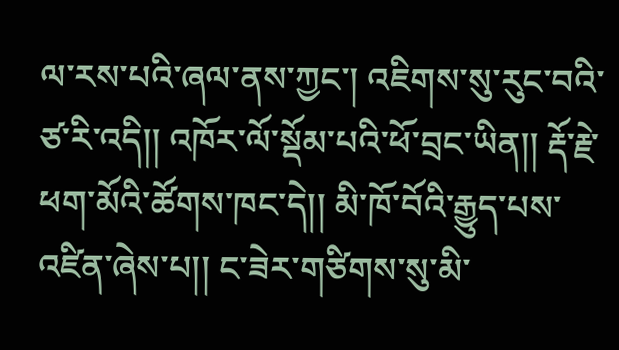ལ་རས་པའི་ཞལ་ནས་ཀྱང་། འཇིགས་སུ་རུང་བའི་ཙ་རི་འདི།། འཁོར་ལོ་སྡོམ་པའི་ཕོ་བྲང་ཡིན།། རྡོ་རྗེ་ཕག་མོའི་ཚོགས་ཁང་དེ།། མི་ཁོ་བོའི་རྒྱུད་པས་འཛིན་ཞེས་པ།། ང་ཟེར་གཙིགས་སུ་མི་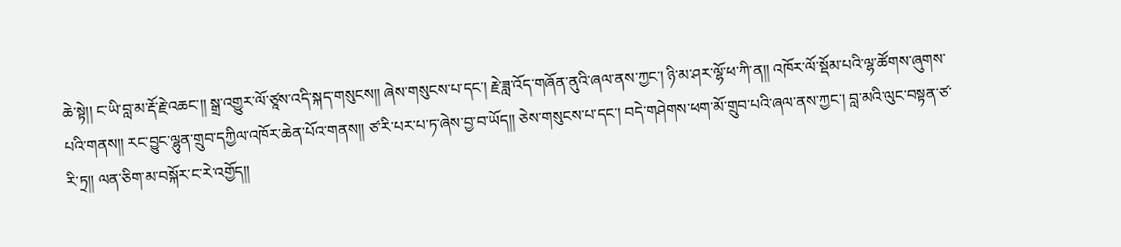ཆེ་སྟེ།། ང་ཡི་བླ་མ་རྡོ་རྗེ་འཆང་།། སྒྲ་འགྱུར་ལོ་ཙཱས་འདི་སྐད་གསུངས།། ཞེས་གསུངས་པ་དང་། རྗེ་ཟླ་འོད་གཞོན་ནུའི་ཞལ་ནས་ཀྱང་། ཉི་མ་ཤར་ལྷོ་ཕ་ཀི་ན།། འཁོར་ལོ་སྡོམ་པའི་ལྷ་ཚོགས་ཞུགས་པའི་གནས།། རང་བྱུང་ལྷུན་གྲུབ་དཀྱིལ་འཁོར་ཆེན་པོའ་གནས།། ཙ་རི་པར་པ་ཏ་ཞེས་བྱ་བ་ཡོད།། ཅེས་གསུངས་པ་དང་། བདེ་གཤེགས་ཕག་མོ་གྲུབ་པའི་ཞལ་ནས་ཀྱང་། བླ་མའི་ལུང་བསྟན་ཙ་རི་ཏྲ།། ལན་ཅིག་མ་བསྐོར་ང་རེ་འགྱོད།།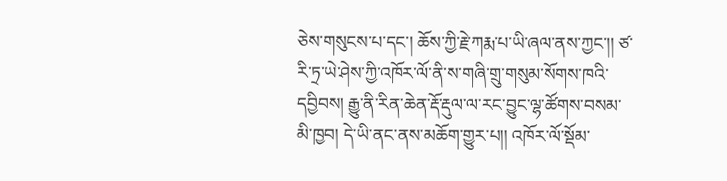ཅེས་གསུངས་པ་དང་། ཆོས་ཀྱི་རྗེ་ཀརྨ་པ་ཡི་ཞལ་ནས་ཀྱང་།། ཙ་རི་ཏྲ་ཡེ་ཤེས་ཀྱི་འཁོར་ལོ་ནི་ས་གཞི་གྲུ་གསུམ་སོགས་ཁའི་དབྱིབས། རྒྱུ་ནི་རིན་ཆེན་རྡོ་རྡུལ་ལ་རང་བྱུང་ལྷ་ཚོགས་བསམ་མི་ཁྱབ། དེ་ཡི་ནང་ནས་མཆོག་གྱུར་པ།། འཁོར་ལོ་སྡོམ་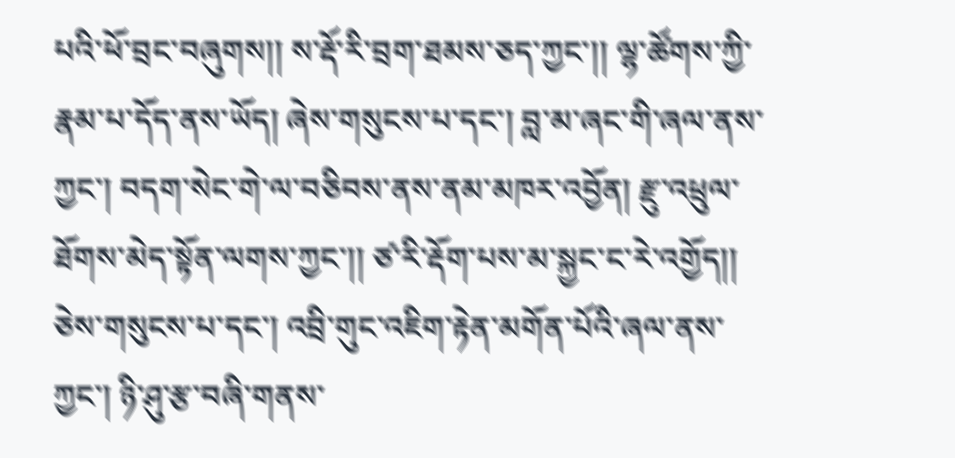པའི་ཕོ་བྲང་བཞུགས།། ས་རྡོ་རི་བྲག་ཐམས་ཅད་ཀྱང་།། ལྷ་ཚོགས་ཀྱི་རྣམ་པ་དོད་ནས་ཡོད། ཞེས་གསུངས་པ་དང་། བླ་མ་ཞང་གི་ཞལ་ནས་ཀྱང་། བདག་སེང་གེ་ལ་བཅིབས་ནས་ནམ་མཁར་འབྱོན། རྫུ་འཕྲུལ་ཐོགས་མེད་སྟོན་ལགས་ཀྱང་།། ཙ་རི་རྡོག་པས་མ་སྐྱང་ང་རེ་འགྱོད།། ཅེས་གསུངས་པ་དང་། འབྲི་གུང་འཇིག་རྟེན་མགོན་པོའི་ཞལ་ནས་ཀྱང་། ཉི་ཤུ་རྩ་བཞི་གནས་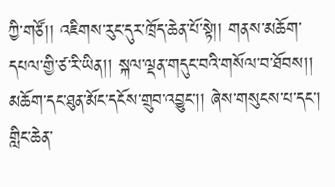ཀྱི་གཙོ།། འཇིགས་རུང་དུར་ཁྲོད་ཆེན་པོ་སྟེ།། གནས་མཆོག་དཔལ་གྱི་ཙ་རི་ཡིན།། སྐལ་ལྡན་གདུང་བའི་གསོལ་བ་ཐོབས།། མཆོག་དང་ཐུན་མོང་དངོས་གྲུབ་འབྱུང་།། ཞེས་གསུངས་པ་དང་། གླིང་ཆེན་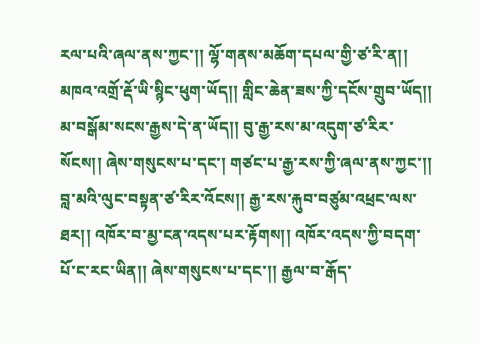རལ་པའི་ཞལ་ནས་ཀྱང་།། ལྷོ་གནས་མཆོག་དཔལ་གྱི་ཙ་རི་ན།། མཁའ་འགྲོ་རྡོ་ཡི་སྙིང་ཕུག་ཡོད།། གླིང་ཆེན་ཟས་ཀྱི་དངོས་གྲུབ་ཡོད།། མ་བསྒོམ་སངས་རྒྱས་དེ་ན་ཡོད།། བུ་རྒྱ་རས་མ་འདུག་ཙ་རིར་སོངས།། ཞེས་གསུངས་པ་དང་། གཙང་པ་རྒྱ་རས་ཀྱི་ཞལ་ནས་ཀྱང་།། བླ་མའི་ལུང་བསྟན་ཙ་རིར་འོངས།། རྒྱ་རས་རྐུབ་བཙུམ་འཕྲང་ལས་ཐར།། འཁོར་བ་མྱ་ངན་འདས་པར་རྟོགས།། འཁོར་འདས་ཀྱི་བདག་པོ་ང་རང་ཡིན།། ཞེས་གསུངས་པ་དང་།། རྒྱལ་བ་རྒོད་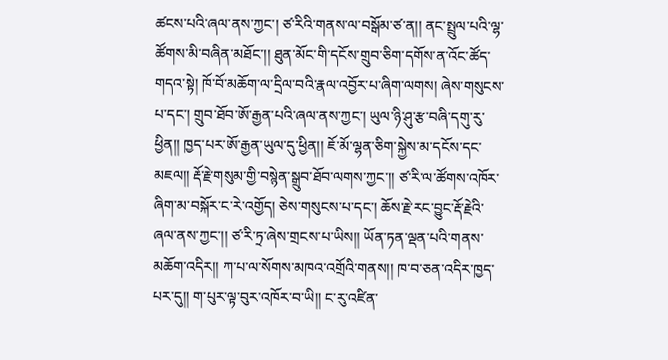ཚངས་པའི་ཞལ་ནས་ཀྱང་། ཙ་རིའི་གནས་ལ་བསྒོམ་ཙ་ན།། ནང་སྤྲུལ་པའི་ལྷ་ཚོགས་མི་བཞིན་མཐོང་།། ཐུན་མོང་གི་དངོས་གྲུབ་ཅིག་དགོས་ན་འོང་ཚོད་གདའ་སྟེ། ཁོ་བོ་མཆོག་ལ་དྲིལ་བའི་རྣལ་འབྱོར་པ་ཞིག་ལགས། ཞེས་གསུངས་པ་དང་། གྲུབ་ཐོབ་ཨོ་རྒྱན་པའི་ཞལ་ནས་ཀྱང་། ཡུལ་ཉི་ཤུ་རྩ་བཞི་དགུ་རུ་ཕྱིན།། ཁྱད་པར་ཨོ་རྒྱན་ཡུལ་དུ་ཕྱིན།། ཇོ་མོ་ལྷན་ཅིག་སྐྱེས་མ་དངོས་དང་མཇལ།། རྡོ་རྗེ་གསུམ་གྱི་བསྙེན་སྒྲུབ་ཐོབ་ལགས་ཀྱང་།། ཙ་རི་ལ་ཚོགས་འཁོར་ཞིག་མ་བསྐོར་ང་རེ་འགྱོད། ཅེས་གསུངས་པ་དང་། ཆོས་རྗེ་རང་བྱུང་རྡོ་རྗེའི་ཞལ་ནས་ཀྱང་།། ཙ་རི་ཏྲ་ཞེས་གྲངས་པ་ཡིས།། ཡོན་ཏན་ལྡན་པའི་གནས་མཆོག་འདིར།། ཀ་པ་ལ་སོགས་མཁའ་འགྲོའི་གནས།། ཁ་བ་ཅན་འདིར་ཁྱད་པར་དུ།། ག་པུར་ལྟ་བུར་འཁོར་བ་ཡི།། ང་རུ་འཛིན་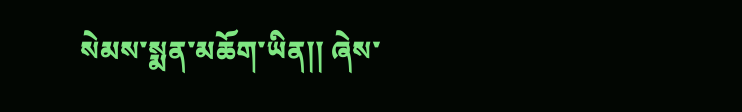སེམས་སྨན་མཆོག་ཡིན།། ཞེས་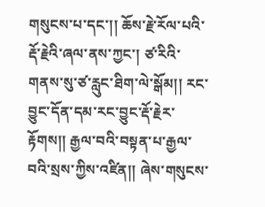གསུངས་པ་དང་།། ཆོས་རྗེ་རོལ་པའི་རྡོ་རྗེའི་ཞལ་ནས་ཀྱང་། ཙ་རིའི་གནས་སུ་ཙ་རླུང་ཐིག་ལེ་སྒོམ།། རང་བྱུང་དོན་དམ་རང་བྱུང་རྡོ་རྗེར་རྟོགས།། རྒྱལ་བའི་བསྟན་པ་རྒྱལ་བའི་སྲས་ཀྱིས་འཛིན།། ཞེས་གསུངས་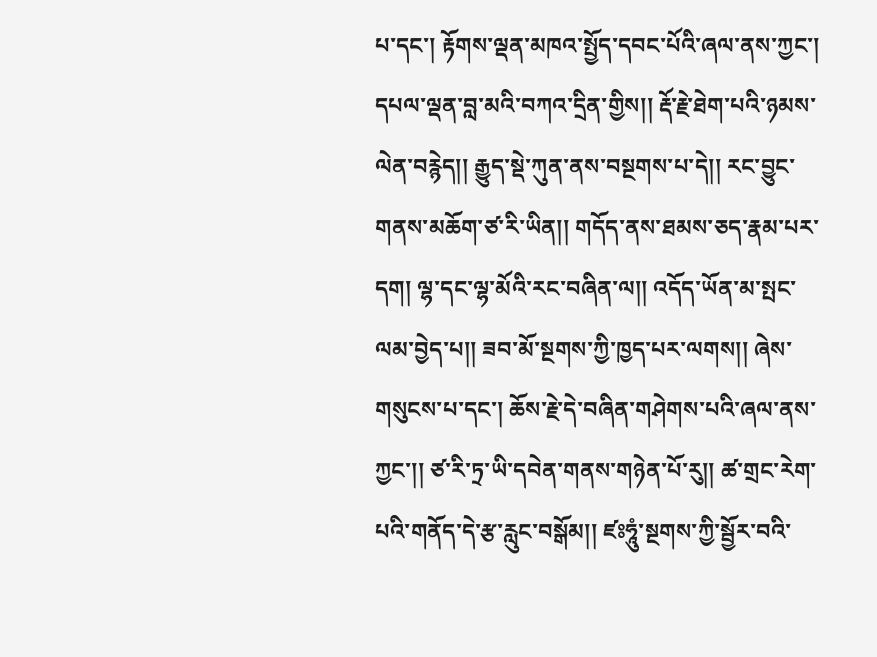པ་དང་། རྟོགས་ལྡན་མཁའ་སྤྱོད་དབང་པོའི་ཞལ་ནས་ཀྱང་། དཔལ་ལྡན་བླ་མའི་བཀའ་དྲིན་གྱིས།། རྡོ་རྗེ་ཐེག་པའི་ཉམས་ལེན་བརྙེད།། རྒྱུད་སྡེ་ཀུན་ནས་བསྔགས་པ་དེ།། རང་བྱུང་གནས་མཆོག་ཙ་རི་ཡིན།། གདོད་ནས་ཐམས་ཅད་རྣམ་པར་དག། ལྷ་དང་ལྷ་མོའི་རང་བཞིན་ལ།། འདོད་ཡོན་མ་སྤང་ལམ་བྱེད་པ།། ཟབ་མོ་སྔགས་ཀྱི་ཁྱད་པར་ལགས།། ཞེས་གསུངས་པ་དང་། ཆོས་རྗེ་དེ་བཞིན་གཤེགས་པའི་ཞལ་ནས་ཀྱང་།། ཙ་རི་ཏྲ་ཡི་དབེན་གནས་གཉེན་པོ་རུ།། ཚ་གྲང་རེག་པའི་གནོད་དེ་རྩ་རླུང་བསྒོམ།། ཛཿཧཱུཾ་སྔགས་ཀྱི་སྦྱོར་བའི་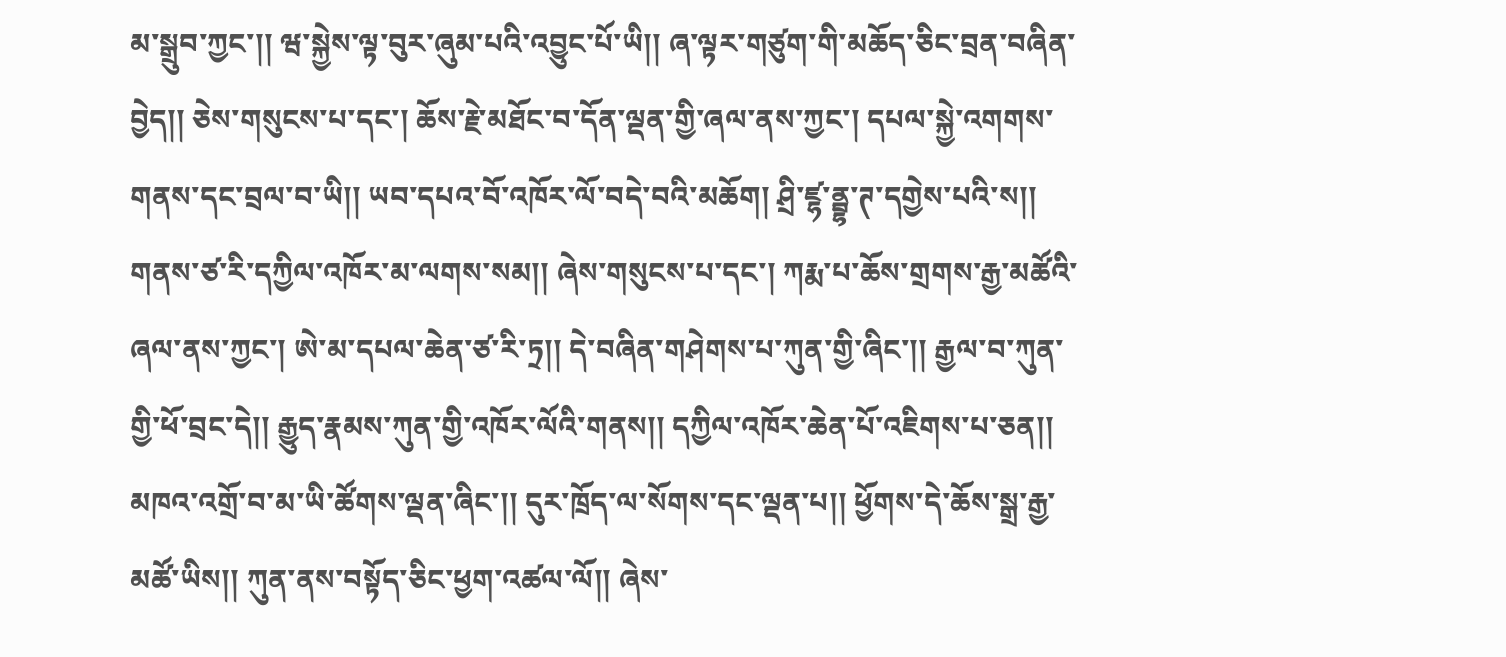མ་སྒྲུབ་ཀྱང་།། ཝ་སྐྱེས་ལྟ་བུར་ཞུམ་པའི་འབྱུང་པོ་ཡི།། ཞ་ལྟར་གཙུག་གི་མཆོད་ཅིང་བྲན་བཞིན་བྱེད།། ཅེས་གསུངས་པ་དང་། ཆོས་རྗེ་མཐོང་བ་དོན་ལྡན་གྱི་ཞལ་ནས་ཀྱང་། དཔལ་སྐྱེ་འགགས་གནས་དང་བྲལ་བ་ཡི།། ཡབ་དཔའ་བོ་འཁོར་ལོ་བདེ་བའི་མཆོག། ཤྲི་ཛྷ་ནྦྷ་ཊ་དགྱེས་པའི་ས།། གནས་ཙ་རི་དཀྱིལ་འཁོར་མ་ལགས་སམ།། ཞེས་གསུངས་པ་དང་། ཀརྨ་པ་ཆོས་གྲགས་རྒྱ་མཚོའི་ཞལ་ནས་ཀྱང་། ཨེ་མ་དཔལ་ཆེན་ཙ་རི་ཏྲ།། དེ་བཞིན་གཤེགས་པ་ཀུན་གྱི་ཞིང་།། རྒྱལ་བ་ཀུན་གྱི་ཕོ་བྲང་དེ།། རྒྱུད་རྣམས་ཀུན་གྱི་འཁོར་ལོའི་གནས།། དཀྱིལ་འཁོར་ཆེན་པོ་འཇིགས་པ་ཅན།། མཁའ་འགྲོ་བ་མ་ཡི་ཚོགས་ལྡན་ཞིང་།། དུར་ཁྲོད་ལ་སོགས་དང་ལྡན་པ།། ཕྱོགས་དེ་ཆོས་སྒྲ་རྒྱ་མཚོ་ཡིས།། ཀུན་ནས་བསྟོད་ཅིང་ཕྱག་འཚལ་ལོ།། ཞེས་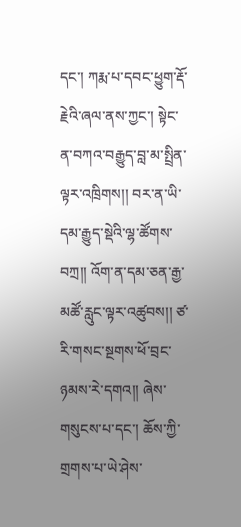དང་། ཀརྨ་པ་དབང་ཕྱུག་རྡོ་རྗེའི་ཞལ་ནས་ཀྱང་། སྟེང་ན་བཀའ་བརྒྱུད་བླ་མ་སྤྲིན་ལྟར་འཁྲིགས།། བར་ན་ཡི་དམ་རྒྱུད་སྡེའི་ལྷ་ཚོགས་བཀྲ།། འོག་ན་དམ་ཅན་རྒྱ་མཚོ་རླུང་ལྟར་འཚུབས།། ཙ་རི་གསང་སྔགས་ཕོ་བྲང་ཉམས་རེ་དགའ།། ཞེས་གསུངས་པ་དང་། ཆོས་ཀྱི་གྲགས་པ་ཡེ་ཤེས་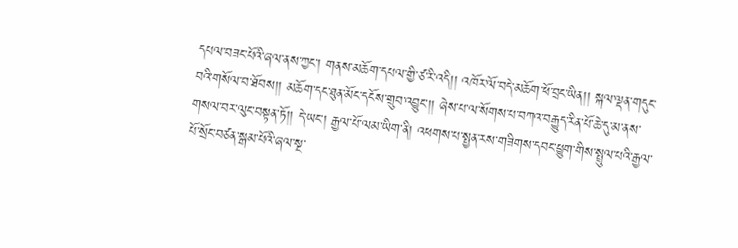དཔལ་བཟང་པོའི་ཞལ་ནས་ཀྱང་། གནས་མཆོག་དཔལ་གྱི་ཙ་རི་འདི།། འཁོར་ལོ་བདེ་མཆོག་ཕོ་བྲང་ཡིན།། སྐལ་ལྡན་གདུང་བའི་གསོལ་བ་ཐོབས།། མཆོག་དང་ཐུན་མོང་དངོས་གྲུབ་འབྱུང་།། ཞེས་པ་ལ་སོགས་པ་བཀའ་བརྒྱུད་རིན་པོ་ཆེ་དུ་མ་ནས་གསལ་བར་ལུང་བསྟན་ཏོ།། དེ་ཡང་། རྒྱལ་པོ་ལམ་ཡིག་ནི། འཕགས་པ་སྤྱན་རས་གཟིགས་དབང་ཕྱུག་གིས་སྤྲུལ་པའི་རྒྱལ་པོ་སྲོང་བཙན་སྒམ་པོའི་ཞལ་སྔ་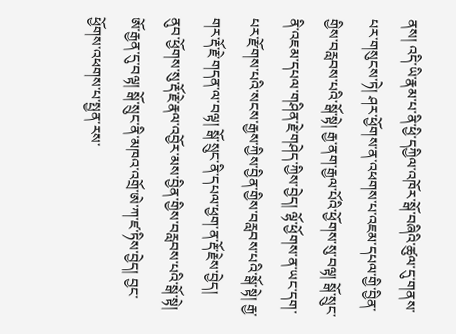ནས། འདི་ཡི་རྣམ་པ་ནི་ཕྱི་དཀྱིལ་འཁོར་སྒོ་བཞིའི་ཚུལ་དུ་གནས་པར་གསུངས་ཏེ། ཤར་ཕྱོགས་ན་འཕགས་པ་འཇམ་དཔལ་གྱི་བྱིན་གྱིས་བརླབས་པའི་སྒོ་སྟེ། རྒྱ་ནག་རྒྱལ་པོའི་ཕྱོགས་སུ་བལྟ། སྒོ་སྲུང་ནི་འཇམ་དཔལ་གཤིན་རྗེ་གཤེད་ཀྱིས་བྱེད། ལྷོ་ཕྱོགས་ན་ཡང་དག་པར་རྫོགས་པའི་སངས་རྒྱས་ཀྱིས་བྱིན་གྱིས་བརླབས་པའི་སྒོ་སྟེ། རྒྱ་གར་རྡོ་རྗེ་གདན་ལ་བལྟ། སྒོ་སྲུང་ནི་དཔལ་ཕྱག་ན་རྡོ་རྗེས་བྱེད། ནུབ་ཕྱོགས་སུ་རྡོ་རྗེ་རྣལ་འབྱོར་མས་བྱིན་གྱིས་བརླབས་པའི་སྒོ་སྟེ། ཨོ་རྒྱན་དུ་བལྟ། སྒོ་སྲུང་ནི་མཁའ་འགྲོ་ཨེ་ཀ་ཛ་ཏིས་བྱེད། བྱང་ཕྱོགས་འཕགས་པ་སྤྱན་རས་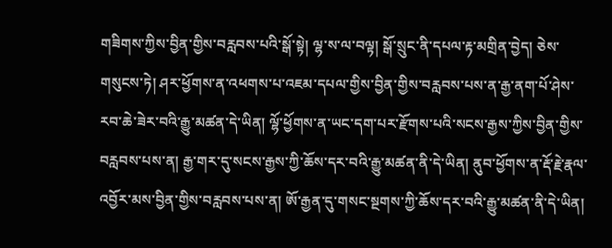གཟིགས་ཀྱིས་བྱིན་གྱིས་བརླབས་པའི་སྒོ་སྟེ། ལྷ་ས་ལ་བལྟ། སྒོ་སྲུང་ནི་དཔལ་རྟ་མགྲིན་བྱེད། ཅེས་གསུངས་ཏེ། ཤར་ཕྱོགས་ན་འཕགས་པ་འཇམ་དཔལ་གྱིས་བྱིན་གྱིས་བརླབས་པས་ན་རྒྱ་ནག་པོ་ཤེས་རབ་ཆེ་ཟེར་བའི་རྒྱུ་མཚན་དེ་ཡིན། ལྷོ་ཕྱོགས་ན་ཡང་དག་པར་རྫོགས་པའི་སངས་རྒྱས་ཀྱིས་བྱིན་གྱིས་བརླབས་པས་ན། རྒྱ་གར་དུ་སངས་རྒྱས་ཀྱི་ཆོས་དར་བའི་རྒྱུ་མཚན་ནི་དེ་ཡིན། ནུབ་ཕྱོགས་ན་རྡོ་རྗེ་རྣལ་འབྱོར་མས་བྱིན་གྱིས་བརླབས་པས་ན། ཨོ་རྒྱན་དུ་གསང་སྔགས་ཀྱི་ཆོས་དར་བའི་རྒྱུ་མཚན་ནི་དེ་ཡིན།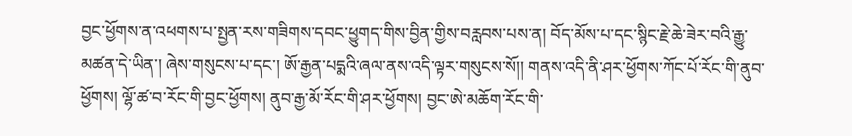བྱང་ཕྱོགས་ན་འཕགས་པ་སྤྱན་རས་གཟིགས་དབང་ཕྱུགད་གིས་བྱིན་གྱིས་བརླབས་པས་ན། བོད་མོས་པ་དང་སྙིང་རྗེ་ཆེ་ཟེར་བའི་རྒྱུ་མཚན་དེ་ཡིན་། ཞེས་གསུངས་པ་དང་། ཨོ་རྒྱན་པདྨའི་ཞལ་ནས་འདི་ལྟར་གསུངས་སོ།། གནས་འདི་ནི་ཤར་ཕྱོགས་ཀོང་པོ་རོང་གི་ནུབ་ཕྱོགས། ལྷོ་ཚ་བ་རོང་གི་བྱང་ཕྱོགས། ནུབ་རྒྱ་མོ་རོང་གི་ཤར་ཕྱོགས། བྱང་ཨེ་མཆོག་རོང་གི་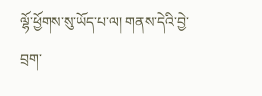ལྷོ་ཕྱོགས་སུ་ཡོད་པ་ལ། གནས་དེའི་བྱེ་བྲག་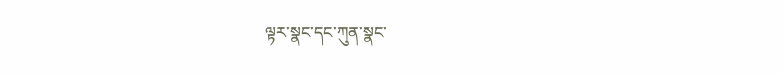ལྟར་སྣང་དང་ཀུན་སྣང་